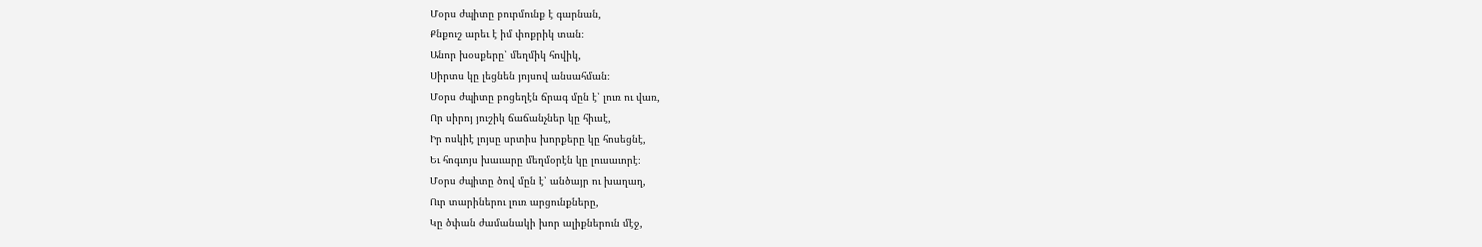Մօրս ժպիտը բուրմունք է գարնան,
Քնքուշ արեւ է իմ փոքրիկ տան։
Անոր խօսքերը՝ մեղմիկ հովիկ,
Սիրտս կը լեցնեն յոյսով անսահման։
Մօրս ժպիտը բոցեղէն ճրագ մըն է՝ լուռ ու վառ,
Որ սիրոյ յուշիկ ճաճանչներ կը հիւսէ,
Իր ոսկիէ լոյսը սրտիս խորքերը կը հոսեցնէ,
Եւ հոգւոյս խաւարը մեղմօրէն կը լուսաւորէ։
Մօրս ժպիտը ծով մըն է՝ անծայր ու խաղաղ,
Ուր տարիներու լուռ արցունքները,
Կը ծփան ժամանակի խոր ալիքներուն մէջ,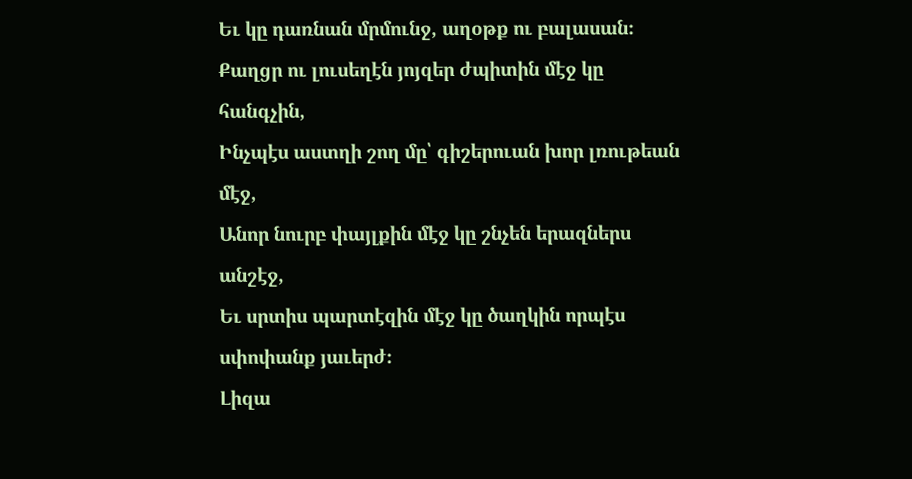Եւ կը դառնան մրմունջ, աղօթք ու բալասան։
Քաղցր ու լուսեղէն յոյզեր ժպիտին մէջ կը հանգչին,
Ինչպէս աստղի շող մը՝ գիշերուան խոր լռութեան մէջ,
Անոր նուրբ փայլքին մէջ կը շնչեն երազներս անշէջ,
Եւ սրտիս պարտէզին մէջ կը ծաղկին որպէս սփոփանք յաւերժ։
Լիզա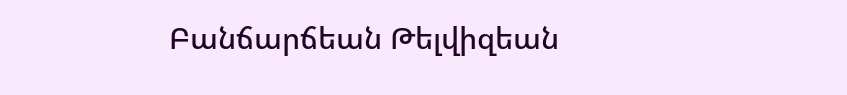Բանճարճեան Թելվիզեան